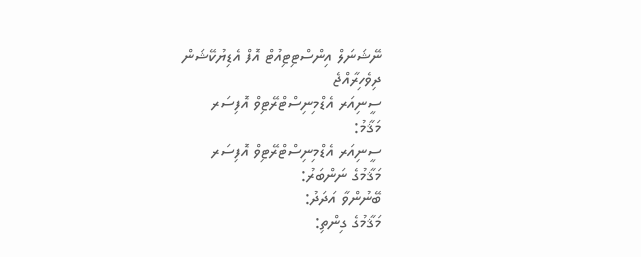ނޭޝަނަލް އިންސްޓިޓިއުޓް އޮފް އެޑިޔުކޭޝަން
ދިވެހިރާއްޖެ
ސީނިއަރ އެޑްމިނިސްޓްރޭޓިވް އޮފިސަރ
މަޤާމު:
ސީނިއަރ އެޑްމިނިސްޓްރޭޓިވް އޮފިސަރ
މަޤާމުގެ ނަންބަރު:
ބޭނުންވާ އަދަދު:
މަޤާމުގެ ގިންތި: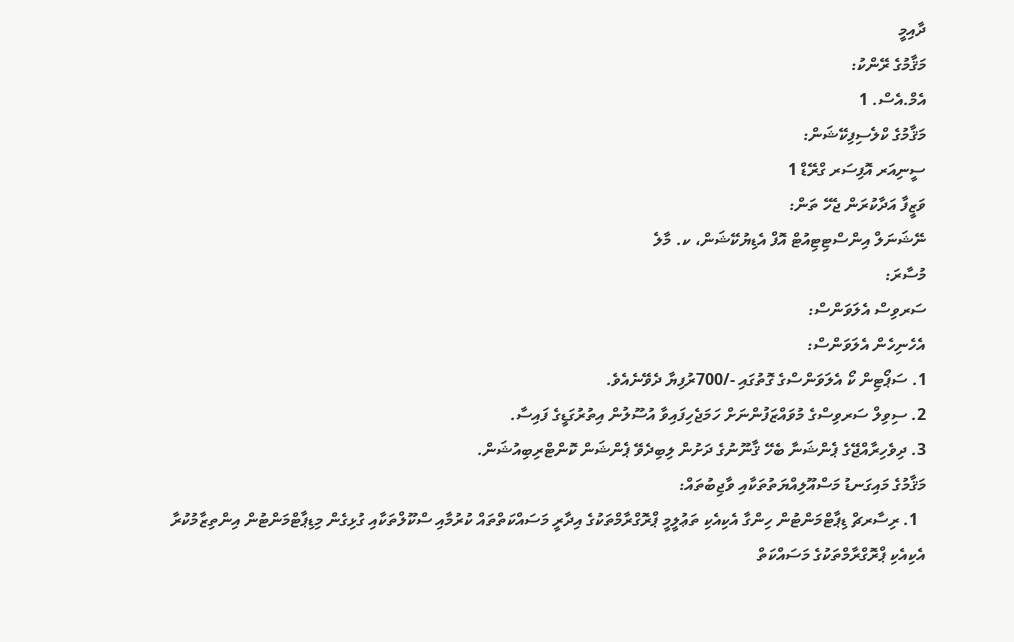ދާއިމީ
މަޤާމުގެ ރޭންކު:
އެމް.އެސް. 1
މަޤާމުގެ ކްލެސިފިކޭޝަން:
ސީނިއަރ އޮފިސަރ ގްރޭޑް 1
ވަޒީފާ އަދާކުރަން ޖެހޭ ތަން:
ނޭޝަނަލް އިންސްޓިޓިއުޓް އޮފް އެޑިޔުކޭޝަން، ކ. މާލެ
މުސާރަ:
ސަރވިސް އެލަވަންސް:
އެހެނިހެން އެލަވަންސް:
1. ސަޕޯޓިން ކޯ އެލަވަންސްގެ ގޮތުގައި -/700ރުފިޔާ ދެވޭނެއެވެ.
2. ސިވިލް ސަރވިސްގެ މުވައްޒަފުންނަށް ހަމަޖެހިފައިވާ އުސޫލުން އިތުރުގަޑީގެ ފައިސާ.
3. ދިވެހިރާއްޖޭގެ ޕެންޝަނާ ބެހޭ ޤާނޫނުގެ ދަށުން ލިބިދެވޭ ޕެންޝަން ކޮންޓްރިބިއުޝަން.
މަޤާމުގެ މައިގަނޑު މަސްއޫލިއްޔަތުތަކާއި ވާޖިބުތައް:
  1. ރިސާރޗް ޑިޕާޓްމަންޓުން ހިންގާ އެކިއެކި ތަޢުލީމީ ޕްރޮގްރާމްތަކުގެ އިދާރީ މަސައްކަތްތައް ކުރުމާއި ސްކޫލްތަކާއި ގުޅިގެން މިޑިޕާޓްމަންޓުން އިންތިޒާމުކުރާ އެކިއެކި ޕްރޮގްރާމްތަކުގެ މަސައްކަތް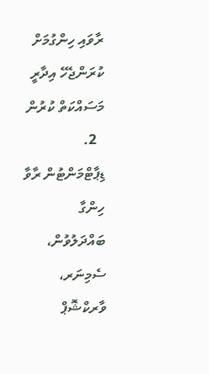ރާވައި ހިންގުމަށް ކުރަންޖެހޭ އިދާރީ މަސައްކަތް ކުރުން
  2. ޑިޕާޓްމަންޓުން ރާވާ ހިންގާ ބައްދަލުވުން، ސެމިނަރ، ވާރކްޝޮޕް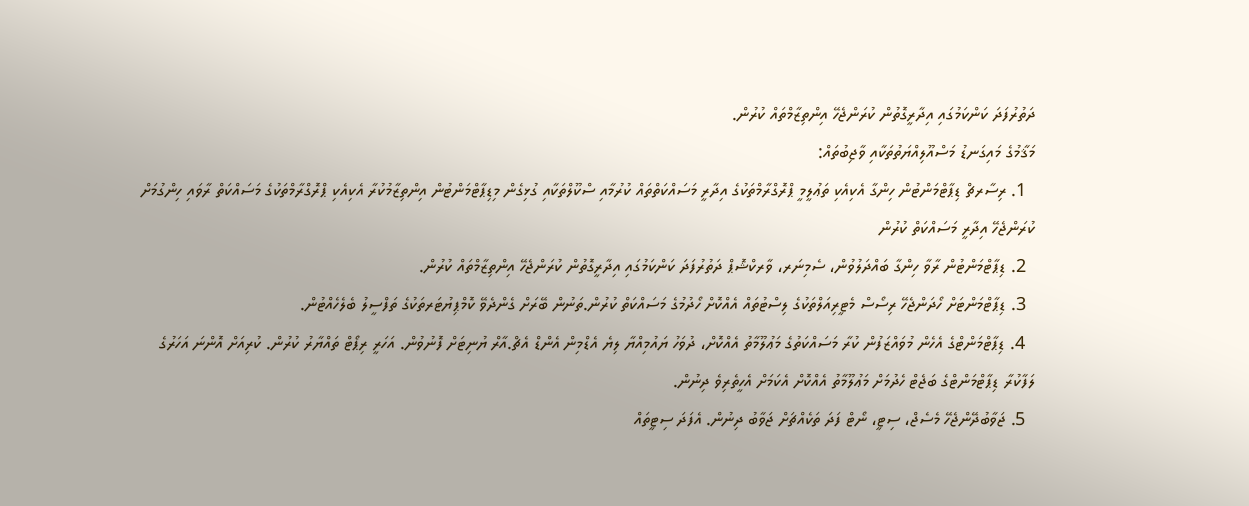ދަތުރުފަދަ ކަންކަމުގައި އިދާރީގޮތުން ކުރަންޖެހޭ އިންތިޒާމްތައް ކުރުން.
މަޤާމުގެ މައިގަނޑު މަސްއޫލިއްޔަތުތަކާއި ވާޖިބުތައް:
  1. ރިސާރޗް ޑިޕާޓްމަންޓުން ހިންގާ އެކިއެކި ތަޢުލީމީ ޕްރޮގްރާމްތަކުގެ އިދާރީ މަސައްކަތްތައް ކުރުމާއި ސްކޫލްތަކާއި ގުޅިގެން މިޑިޕާޓްމަންޓުން އިންތިޒާމުކުރާ އެކިއެކި ޕްރޮގްރާމްތަކުގެ މަސައްކަތް ރާވައި ހިންގުމަށް ކުރަންޖެހޭ އިދާރީ މަސައްކަތް ކުރުން
  2. ޑިޕާޓްމަންޓުން ރާވާ ހިންގާ ބައްދަލުވުން، ސެމިނަރ، ވާރކްޝޮޕް ދަތުރުފަދަ ކަންކަމުގައި އިދާރީގޮތުން ކުރަންޖެހޭ އިންތިޒާމްތައް ކުރުން.
  3. ޑިޕާޓްމަންޓަށް ހޯދަންޖެހޭ ރިސޯސް މެޓީރިއަލްތަކުގެ ލިސްޓުތައް އެއްކޮށް ހޯދުމުގެ މަސައްކަތް ކުރުން.ތަނުން ބޭރަށް ގެންދެވޭ ކޮމްޕިޔުޓަރތަކުގެ ތަފްސީލު ބެލެހެއްޓުން.
  4. ޑިޕާޓްމަންޓްގެ އެހެން މުވައްޒަފުން ކުރާ މަސައްކަތުގެ މަޢުލޫމާތު އެއްކޮށް، ދުވަހު ޔައުމިއްޔާ ލިޔެ އެޑްމިން އެންޑް އެޗް.އާރް ޔުނިޓަށް ފޮނުވުން. އަހަރީ ރިޕޯޓް ތައްޔާރު ކުރުން. ކުރިއަށް އޮންނަ އަހަރުގެ ލަފާކުރާ ޑިޕާޓްމަންޓްގެ ބަޖެޓް ހެދުމަށް މަޢުލޫމާތު އެއްކޮށް އެކަމަށް އެހީތެރިވެ ދިނުން.
  5. ޖަވާބުދޭންޖެހޭ މެސެޖް، ސިޓީ، ނޯޓް ފަދަ ތަކެއްޗަށް ޖަވާބު ދިނުން. އެފަދަ ސިޓީތައް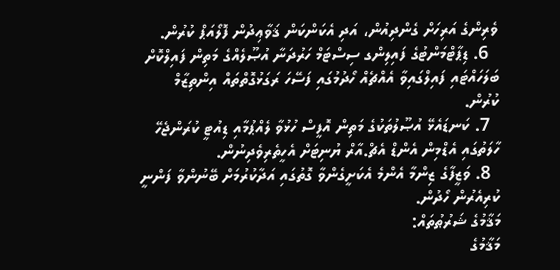ވެރިންގެ އަރިހަށް ގެންދިއުން، އަދި އެކަންކަން ޤަވާޢިދުން ފޮލޯއަޕް ކުރުން.
  6. ޑިޕާޓްމަންޓުގެ ފައިލިންގ ސިސްޓަމް ހަރުދަނާ އުޞޫލެއްގެ މަތިން ފައިލްކޮށް ބަލަހައްޓައި ފައިލްގައިވާ އެއްޗެއް ހޯދުމުގައި ފަސޭހަ ރަގަޅުގޮތްތައް އިންތިޒާމް ކުރުން.
  7. ކަނޑައެޅޭ އުޞޫލުތަކުގެ މަތިން އޮފީސް ހުޅުވާ ލެއްޕުމާއި ޑިއުޓީ ކުރަންޖެހޭ ހާލަތުގައި އެޑްމިން އެންޑް އެޗް.އާރް ޔުނިޓަށް އެހީތެރިވެދިނުން.
  8. ވަޒީފާގެ ޒިންމާ އެންމެ އެކަށީގެންވާ ގޮތުގައި އަދާކުރުމަށް ބޭނުންވާ ފަންނީ ކުރިއެރުން ހޯދުން.
މަޤާމުގެ ޝަރުޠުތައް:
މަޤާމުގެ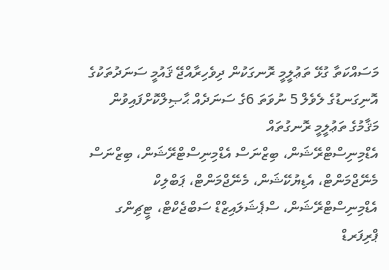މަސައްކަތާ ގުޅޭ ތަޢުލީމީ ރޮނގަކުން ދިވެހިރާއްޖޭ ޤައުމީ ސަނަދުތަކުގެ އޮނިގަނޑުގެ ލެވެލް 5 ނުވަތަ 6ގެ ސަނަދެއް ޙާޞިލްކޮށްފައިވުން
މަޤާމުގެ ތަޢުލީމީ ރޮނގުތައް
އެޑްމިނިސްޓްރޭޝަން، ބިޒްނަސް އެޑްމިނިސްޓްރޭޝަން، ބިޒްނަސް މެނޭޖްމަންޓް، އެޑިޔުކޭޝަން، މެނޭޖްމަންޓް، ޕަބްލިކް އެޑްމިނިސްޓްރޭޝަން، ސްޕެޝަލައިޒްޑް ސަބްޖެކްޓް، ޓީޗިންގ
ޕްރިފަރޑް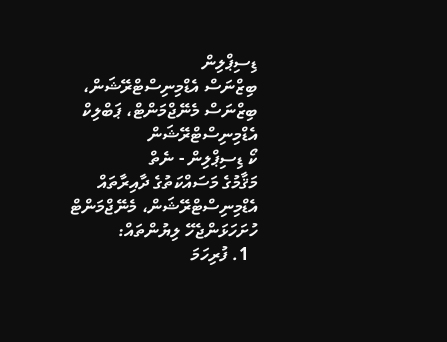ޑިސިޕްލިން
ބިޒްނަސް އެޑްމިނިސްޓްރޭޝަން، ބިޒްނަސް މެނޭޖްމަންޓް، ޕަބްލިކް އެޑްމިނިސްޓްރޭޝަން
ކޯ ޑިސިޕްލިން - ނެތް
މަޤާމުގެ މަސައްކަތުގެ ދާއިރާތައް
އެޑްމިނިސްޓްރޭޝަން، މެނޭޖްމަންޓް
ހުށަހަޅަންޖެހޭ ލިޔުންތައް:
  1. ފުރިހަމަ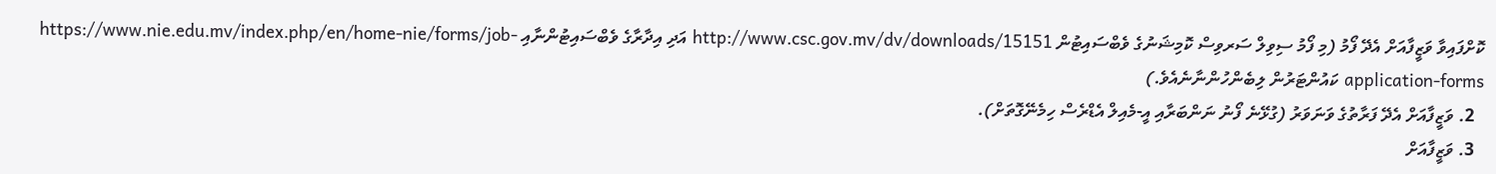ކޮށްފައިވާ ވަޒީފާއަށް އެދޭ ފޯމު (މި ފޯމު ސިވިލް ސަރވިސް ކޮމިޝަނުގެ ވެބްސައިޓުން http://www.csc.gov.mv/dv/downloads/15151 އަދި އިދާރާގެ ވެބްސައިޓުންނާއި https://www.nie.edu.mv/index.php/en/home-nie/forms/job-application-forms ކައުންޓަރުން ލިބެންހުންނާނެއެވެ.)
  2. ވަޒީފާއަށް އެދޭ ފަރާތުގެ ވަނަވަރު (ގުޅޭނެ ފޯނު ނަންބަރާއި އީ-މެއިލް އެޑްރެސް ހިމެނޭގޮތަށް).
  3. ވަޒީފާއަށް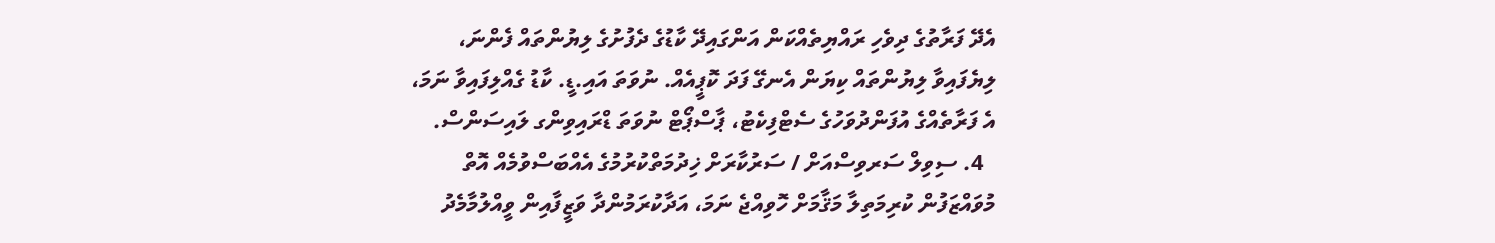އެދޭ ފަރާތުގެ ދިވެހި ރައްޔިތެއްކަން އަންގައިދޭ ކާޑުގެ ދެފުށުގެ ލިޔުންތައް ފެންނަ، ލިޔެފައިވާ ލިޔުންތައް ކިޔަން އެނގޭ ފަދަ ކޮޕީއެއް. ނުވަތަ އައި.ޑީ. ކާޑު ގެއްލިފައިވާ ނަމަ، އެ ފަރާތެއްގެ އުފަންދުވަހުގެ ސެޓްފިކެޓު، ޕާސްޕޯޓް ނުވަތަ ޑްރައިވިންގ ލައިސަންސް.
  4. ސިވިލް ސަރވިސްއަށް / ސަރުކާރަށް ޚިދުމަތްކުރުމުގެ އެއްބަސްވުމެއް އޮތް މުވައްޒަފުން ކުރިމަތިލާ މަޤާމަށް ހޮވިއްޖެ ނަމަ، އަދާކުރަމުންދާ ވަޒީފާއިން ވީއްލުމާމެދު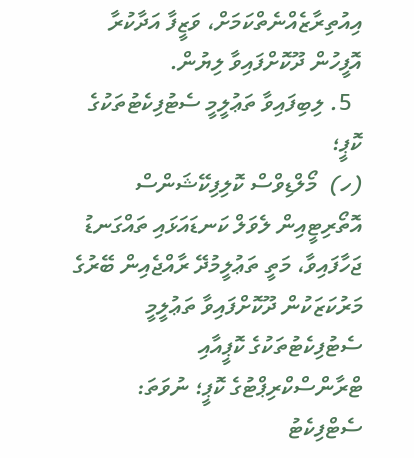އިއުތިރާޒެއްނެތްކަމަށް، ވަޒީފާ އަދާކުރާ އޮފީހުން ދޫކޮށްފައިވާ ލިޔުން.
  5. ލިބިފައިވާ ތަޢުލީމީ ސެޓުފިކެޓުތަކުގެ ކޮޕީ؛
(ހ)  މޯލްޑިވްސް ކޮލިފިކޭޝަންސް އޮތޯރިޓީއިން ލެވަލް ކަނޑައަޅައި ތައްގަނޑު ޖަހާފައިވާ، މަތީ ތަޢުލީމުދޭ ރާއްޖެއިން ބޭރުގެ މަރުކަޒަކުން ދޫކޮށްފައިވާ ތަޢުލީމީ ސެޓުފިކެޓުތަކުގެ ކޮޕީއާއި ޓްރާންސްކްރިޕްޓުގެ ކޮޕީ؛ ނުވަތަ: ސެޓްފިކެޓު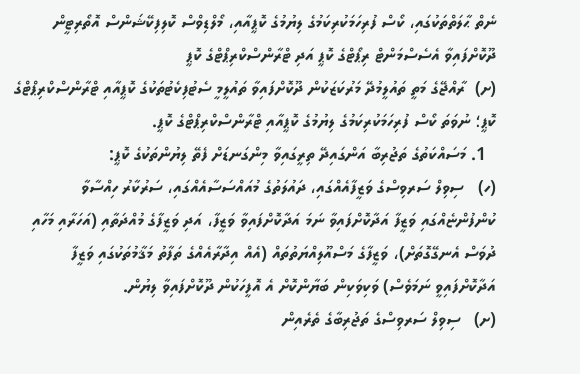ނެތް ޙާލަތްތަކުގައި، ކޯސް ފުރިހަމަކުރިކަމުގެ ލިޔުމުގެ ކޮޕީއާއި، މޯލްޑިވްސް ކޮލިފިކޭޝަންސް އޮތޯރިޓީން ދޫކޮށްފައިވާ އެސެސްމަންޓް ރިޕޯޓްގެ ކޮޕީ އަދި ޓްރާންސްކްރިޕްޓްގެ ކޮޕީ
(ށ)  ރާއްޖޭގެ މަތީ ތައުލީމުދޭ މަރުކަޒަކުން ދޫކޮށްފައިވާ ތައުލީމީ ސެޓުފިކެޓުތަކުގެ ކޮޕީއާއި ޓްރާންސްކްރިޕްޓްގެ ކޮޕީ؛ ނުވަތަ ކޯސް ފުރިހަމަކުރިކަމުގެ ލިޔުމުގެ ކޮޕީއާއި ޓްރާންސްކްރިޕްޓްގެ ކޮޕީ.
  1. މަސައްކަތުގެ ތަޖުރިބާ އަންގައިދޭ ތިރީގައިވާ މިންގަނޑަށް ފެތޭ ލިޔުންތަކުގެ ކޮޕީ:
(ހ)   ސިވިލް ސަރވިސްގެ ވަޒީފާއެއްގައި، ދައުލަތުގެ މުއައްސަސާއެއްގައި، ސަރުކާރު ހިއްސާވާ ކުންފުންޏެއްގައި ވަޒީފާ އަދާކޮށްފައިވާ ނަމަ އަދާކޮށްފައިވާ ވަޒީފާ، އަދި ވަޒީފާގެ މުއްދަތާއި (އަހަރާއި މަހާއި ދުވަސް އެނގޭގޮތަށް)، ވަޒީފާގެ މަސްއޫލިއްޔަތުތައް (އެއް އިދާރާއެއްގެ ތަފާތު މަޤާމުތަކުގައި ވަޒީފާ އަދާކޮށްފައިވީ ނަމަވެސް) ވަކިވަކިން ބަޔާންކޮށް އެ އޮފީހަކުން ދޫކޮށްފައިވާ ލިޔުން.
(ށ)   ސިވިލް ސަރވިސްގެ ތަޖުރިބާގެ ތެރެއިން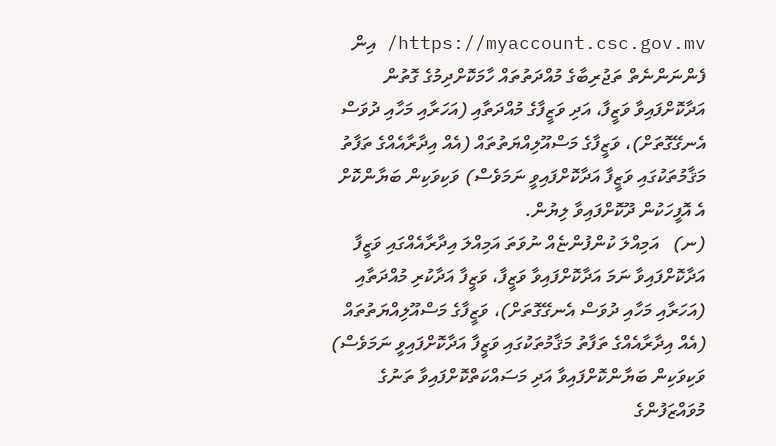https://myaccount.csc.gov.mv/ އިން ފެންނަންނެތް ތަޖުރިބާގެ މުއްދަތުތައް ހާމަކޮށްދިމުގެ ގޮތުން އަދާކޮށްފައިވާ ވަޒީފާ، އަދި ވަޒީފާގެ މުއްދަތާއި (އަހަރާއި މަހާއި ދުވަސް އެނގޭގޮތަށް)، ވަޒީފާގެ މަސްއޫލިއްޔަތުތައް (އެއް އިދާރާއެއްގެ ތަފާތު މަޤާމުތަކުގައި ވަޒީފާ އަދާކޮށްފައިވީ ނަމަވެސް) ވަކިވަކިން ބަޔާންކޮށް އެ އޮފީހަކުން ދޫކޮށްފައިވާ ލިޔުން.
(ނ)   އަމިއްލަ ކުންފުންޏެއް ނުވަތަ އަމިއްލަ އިދާރާއެއްގައި ވަޒީފާ އަދާކޮށްފައިވާ ނަމަ އަދާކޮށްފައިވާ ވަޒީފާ، ވަޒީފާ އަދާކުރި މުއްދަތާއި (އަހަރާއި މަހާއި ދުވަސް އެނގޭގޮތަށް)، ވަޒީފާގެ މަސްއޫލިއްޔަތުތައް (އެއް އިދާރާއެއްގެ ތަފާތު މަޤާމުތަކުގައި ވަޒީފާ އަދާކޮށްފައިވީ ނަމަވެސް) ވަކިވަކިން ބަޔާންކޮށްފައިވާ އަދި މަސައްކަތްކޮށްފައިވާ ތަނުގެ މުވައްޒަފުންގެ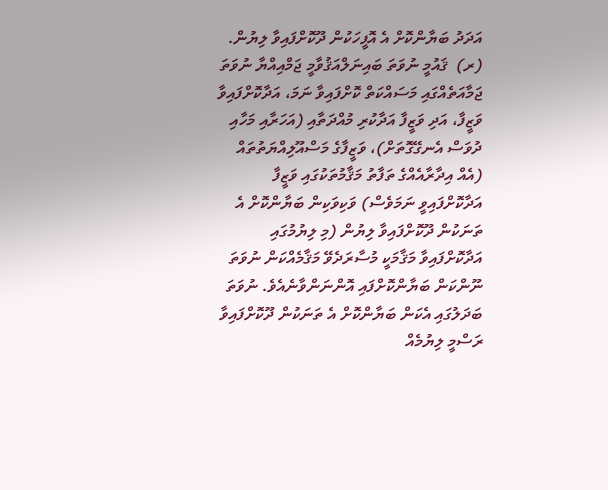އަދަދު ބަޔާންކޮށް އެ އޮފީހަކުން ދޫކޮށްފައިވާ ލިޔުން.
(ރ)  ޤައުމީ ނުވަތަ ބައިނަލްއަޤުވާމީ ޖަމްއިއްޔާ ނުވަތަ ޖަމާއަތެއްގައި މަސައްކަތް ކޮށްފައިވާ ނަމަ، އަދާކޮށްފައިވާ ވަޒީފާ، އަދި ވަޒީފާ އަދާކުރި މުއްދަތާއި (އަހަރާއި މަހާއި ދުވަސް އެނގޭގޮތަށް)، ވަޒީފާގެ މަސްއޫލިއްޔަތުތައް (އެއް އިދާރާއެއްގެ ތަފާތު މަޤާމުތަކުގައި ވަޒީފާ އަދާކޮށްފައިވީ ނަމަވެސް) ވަކިވަކިން ބަޔާންކޮށް އެ ތަނަކުން ދޫކޮށްފައިވާ ލިޔުން (މި ލިޔުމުގައި އަދާކޮށްފައިވާ މަޤާމަކީ މުސާރަދެވޭ މަޤާމެއްކަން ނުވަތަ ނޫންކަން ބަޔާންކޮށްފައި އޮންނަންވާނެއެވެ. ނުވަތަ ބަދަލުގައި އެކަން ބަޔާންކޮށް އެ ތަނަކުން ދޫކޮށްފައިވާ ރަސްމީ ލިޔުމެއް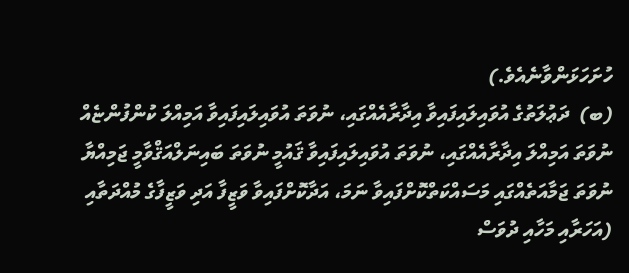ހުށަހަޅަންވާނެއެވެ.)
(ބ)  ދަޢުލަތުގެ އުވައިލައިފައިވާ އިދާރާއެއްގައި، ނުވަތަ އުވައިލައިފައިވާ އަމިއްލަ ކުންފުންޏެއް ނުވަތަ އަމިއްލަ އިދާރާއެއްގައި، ނުވަތަ އުވައިލައިފައިވާ ޤައުމީ ނުވަތަ ބައިނަލްއަޤްވާމީ ޖަމިއްޔާ ނުވަތަ ޖަމާއަތެއްގައި މަސައްކަތްކޮށްފައިވާ ނަމަ، އަދާކޮށްފައިވާ ވަޒީފާ އަދި ވަޒީފާގެ މުއްދަތާއި (އަހަރާއި މަހާއި ދުވަސް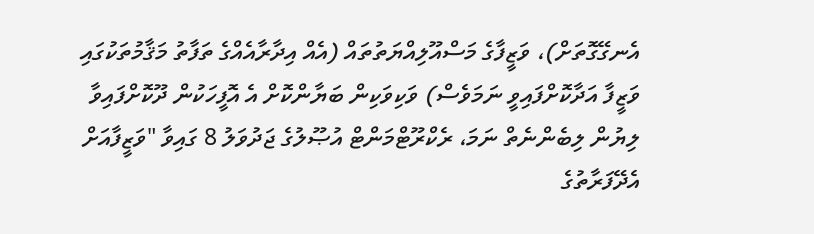އެނގޭގޮތަށް)، ވަޒީފާގެ މަސްއޫލިއްޔަތުތައް (އެއް އިދާރާއެއްގެ ތަފާތު މަޤާމުތަކުގައި ވަޒީފާ އަދާކޮށްފައިވީ ނަމަވެސް) ވަކިވަކިން ބަޔާންކޮށް އެ އޮފީހަކުން ދޫކޮށްފައިވާ ލިޔުން ލިބެންނެތް ނަމަ، ރެކްރޫޓްމަންޓް އުޞޫލުގެ ޖަދުވަލު 8 ގައިވާ "ވަޒީފާއަށް އެދޭފަރާތުގެ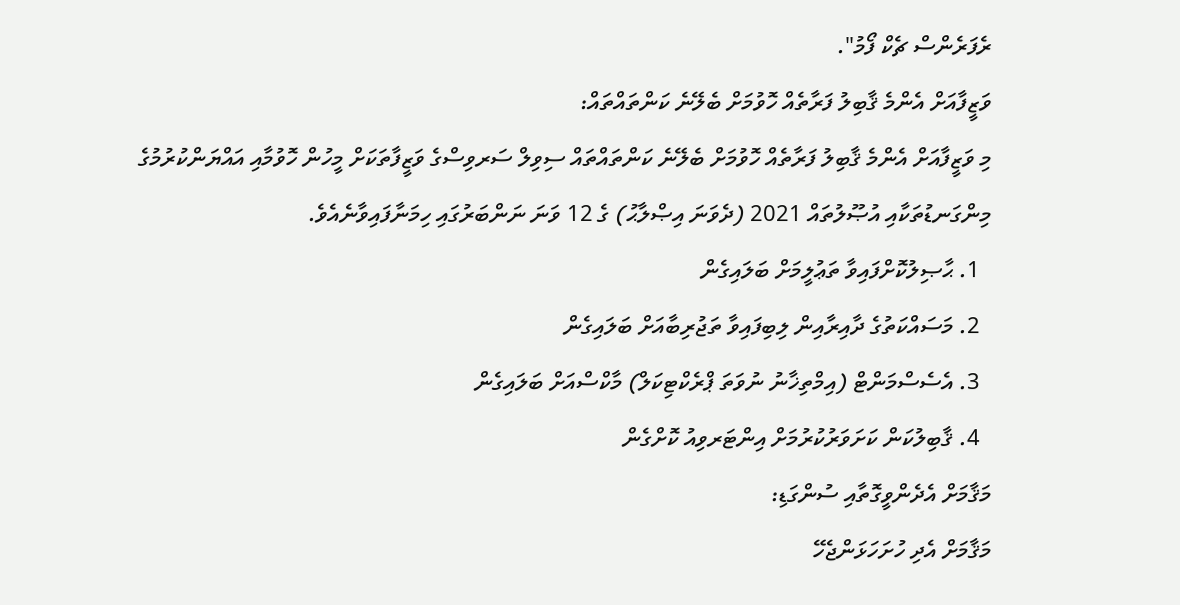ރެފަރެންސް ޗެކް ފޯމު".
ވަޒީފާއަށް އެންމެ ޤާބިލު ފަރާތެއް ހޮވުމަށް ބެލޭނެ ކަންތައްތައް:
މި ވަޒީފާއަށް އެންމެ ޤާބިލު ފަރާތެއް ހޮވުމަށް ބެލޭނެ ކަންތައްތައް ސިވިލް ސަރވިސްގެ ވަޒީފާތަކަށް މީހުން ހޮވުމާއި އައްޔަންކުރުމުގެ މިންގަނޑުތަކާއި އުޞޫލުތައް 2021 (ދެވަނަ އިޞްލާޙު) ގެ 12 ވަނަ ނަންބަރުގައި ހިމަނާފައިވާނެއެވެ.
  1. ޙާޞިލުކޮށްފައިވާ ތަޢުލީމަށް ބަލައިގެން
  2. މަސައްކަތުގެ ދާއިރާއިން ލިބިފައިވާ ތަޖުރިބާއަށް ބަލައިގެން
  3. އެސެސްމަންޓް (އިމްތިޚާނު ނުވަތަ ޕްރެކްޓިކަލް) މާކްސްއަށް ބަލައިގެން
  4. ޤާބިލުކަން ކަށަވަރުކުރުމަށް އިންޓަރވިއު ކޮށްގެން
މަޤާމަށް އެދެންވީގޮތާއި ސުންގަޑި:
މަޤާމަށް އެދި ހުށަހަޅަންޖެހޭ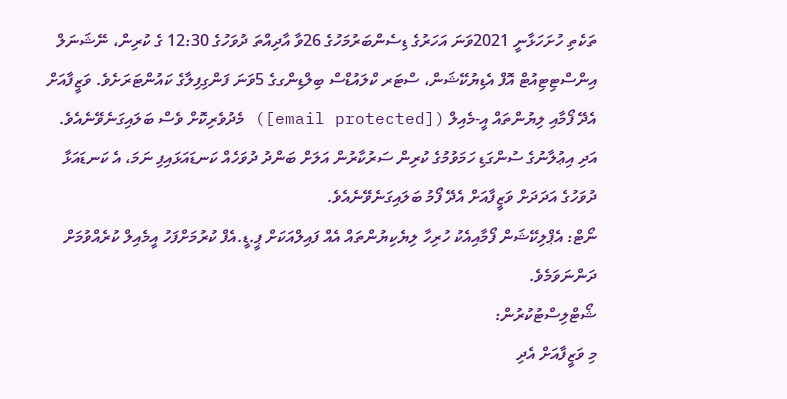ތަކެތި ހުށަހަޅާނީ 2021ވަނަ އަހަރުގެ ޑިސެންބަރުމަހުގެ 26ވާ އާދިއްތަ ދުވަހުގެ 12:30 ގެ ކުރިން، ނޭޝަނަލް އިންސްޓިޓިއުޓް އޮފް އެޑިޔުކޭޝަން، ސްޓަރ ކްލައުޑްސް ބިލްޑިންގގެ 5ވަނަ ފަންގިފިލާގެ ކައުންޓަރަށެވެ. ވަޒީފާއަށް އެދޭ ފޯމާއި ލިޔުންތައް އީ-މެއިލް ([email protected]) މެދުވެރިކޮށް ވެސް ބަލައިގަނެވޭނެއެވެ.
އަދި އިޢުލާނުގެ ސުންގަޑި ހަމަވުމުގެ ކުރިން ސަރުކާރުން އަލަށް ބަންދު ދުވަހެއް ކަނޑައަޅައިފި ނަމަ، އެ ކަނޑައަޅާ ދުވަހުގެ އަދަދަށް ވަޒީފާއަށް އެދޭ ފޯމު ބަލައިގަނެވޭނެއެވެ.
ނޯޓް: އެޕްލިކޭޝަން ފޯމާއިއެކު ހުރިހާ ލިޔެކިޔުންތައް އެއް ފައިލްއަކަށް ޕީ.ޑީ.އެފް ކުރުމަށްފަހު އީމެއިލް ކުރެއްވުމަށް ދަންނަވަމެވެ.
ޝޯޓްލިސްޓުކުރުން:
މި ވަޒީފާއަށް އެދި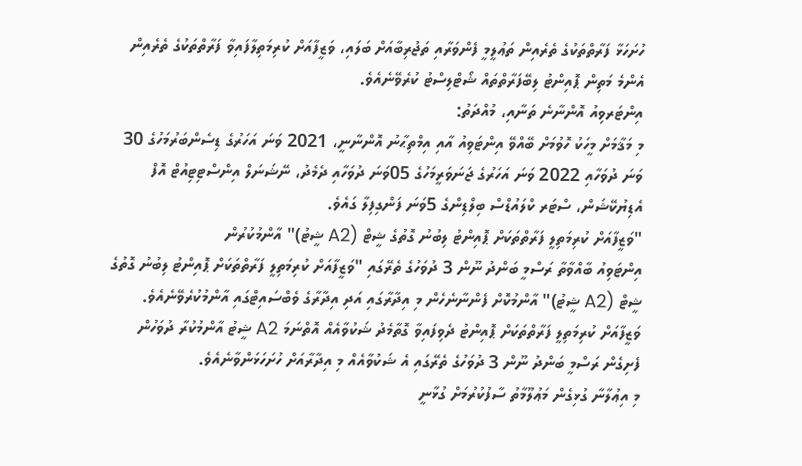ހުށަހަޅާ ފަރާތްތަކުގެ ތެރެއިން ތަޢުލީމީ ފެންވަރާއި ތަޖުރިބާއަށް ބަލައި، ވަޒީފާއަށް ކުރިމަތިލާފައިވާ ފަރާތްތަކުގެ ތެރެއިން އެންމެ މަތިން ޕޮއިންޓު ލިބޭފަރާތްތައް ޝޯޓްލިސްޓު ކުރެވޭނެއެވެ.
އިންޓަރވިއު އޮންނާނެ ތަނާއި، މުއްދަތު:
މި މަޤާމަށް މީހަކު ހޮވުމަށް ބޭއްވޭ އިންޓަވިއު އާއި އިމްތިޙާނު އޮންނާނީ، 2021 ވަނަ އަހަރުގެ ޑިސެންބަރުމަހުގެ 30 ވަނަ ދުވަހާއި 2022 ވަނަ އަހަރުގެ ޖަނަވަރީމަހުގެ 05ވަނަ ދުވަހާއި ދެމެދު، ނޭޝަނަލް އިންސްޓިޓިއުޓް އޮފް އެޑިޔުކޭޝަން، ސްޓަރ ކްލައުޑްސް ބިލްޑިންގެ 5ވަނަ ފަންގިފިލާ ގައެވެ.
"ވަޒީފާއަށް ކުރިމަތިލީ ފަރާތްތަކަށް ޕޮއިންޓު ލިބުނު ގޮތުގެ ޝީޓް (A2 ޝީޓު)" އާންމުކުރުން
އިންޓަވިއު ބާއްވާތާ ރަސްމީ ބަންދު ނޫން 3 ދުވަހުގެ ތެރޭގައި "ވަޒީފާއަށް ކުރިމަތިލީ ފަރާތްތަކަށް ޕޮއިންޓު ލިބުނު ގޮތުގެ ޝީޓް (A2 ޝީޓު)" އާންމުކޮށް ފެންނާނެހެން މި އިދާރާގައި އަދި އިދާރާގެ ވެބްސައިޓްގައި އާންމުކުރެވޭނެއެވެ. ވަޒީފާއަށް ކުރިމަތިލީ ފަރާތްތަކަށް ޕޮއިންޓު ދެވިފައިވާ ގޮތާމެދު ޝަކުވާއެއް އޮތްނަމަ A2 ޝީޓު އާންމުކުރާ ދުވަހުން ފެށިގެން ރަސްމީ ބަންދު ނޫން 3 ދުވަހުގެ ތެރޭގައި އެ ޝަކުވާއެއް މި އިދާރާއަށް ހުށަހަޅަންވާނެއެވެ.
މި އިޢުލާނާ ގުޅިގެން މަޢުލޫމާތު ސާފުކުރުމަށް ގުޅާނީ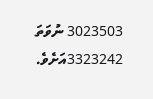3023503 ނުވަތަ 3323242އަށެވެ.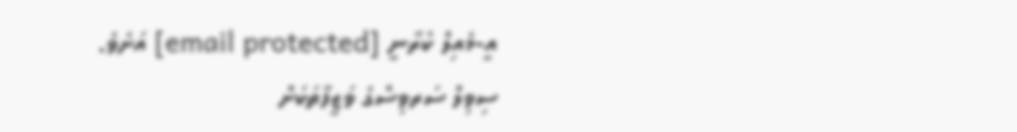އީ-މެއިލް ކުރާނީ [email protected] އަށެވެ.
ސިވިލް ސަރވިސްގެ ވަޒީފާތަކަށް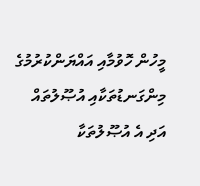މީހުން ހޮވުމާއި އައްޔަންކުރުމުގެ މިންގަނޑުތަކާއި އުޞޫލުތައް އަދި އެ އުޞޫލުތަކާ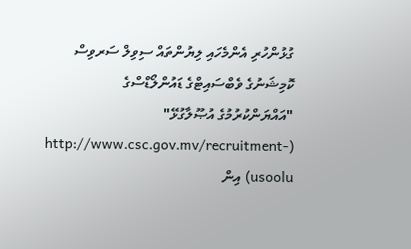ގުޅުންހުރި އެންމެހައި ލިޔުންތައް ސިވިލް ސަރވިސް ކޮމިޝަނުގެ ވެބްސައިޓްގެ ޑައުންލޯޑްސްގެ "އައްޔަންކުރުމުގެ އުޞޫލާގުޅޭ" (http://www.csc.gov.mv/recruitment-usoolu) އިން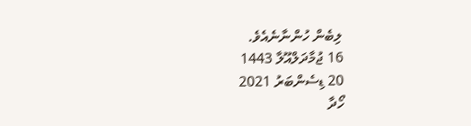ލިބެން ހުންނާނެއެވެ.
16 ޖުމާދަލްއޫލާ 1443
20 ޑިސެންބަރު 2021
ހޯދާ